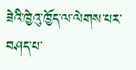ཟེའི་ཁྱེའུ་ཁྱོད་ལ་ལེགས་པར་བཤད་པ་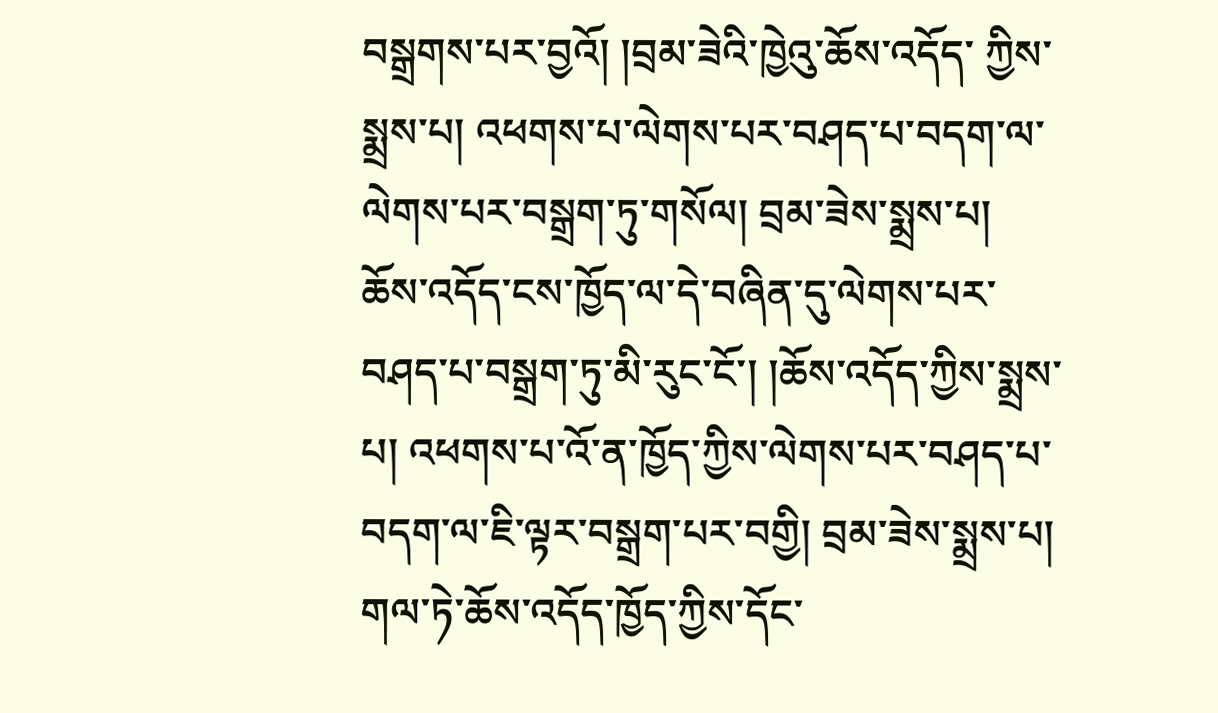བསྒྲགས་པར་བྱའོ། །བྲམ་ཟེའི་ཁྱེའུ་ཆོས་འདོད་ ཀྱིས་སྨྲས་པ། འཕགས་པ་ལེགས་པར་བཤད་པ་བདག་ལ་ལེགས་པར་བསྒྲག་ཏུ་གསོལ། བྲམ་ཟེས་སྨྲས་པ། ཆོས་འདོད་ངས་ཁྱོད་ལ་དེ་བཞིན་དུ་ལེགས་པར་བཤད་པ་བསྒྲག་ཏུ་མི་རུང་ངོ་། །ཆོས་འདོད་ཀྱིས་སྨྲས་པ། འཕགས་པ་འོ་ན་ཁྱོད་ཀྱིས་ལེགས་པར་བཤད་པ་བདག་ལ་ཇི་ལྟར་བསྒྲག་པར་བགྱི། བྲམ་ཟེས་སྨྲས་པ། གལ་ཏེ་ཆོས་འདོད་ཁྱོད་ཀྱིས་དོང་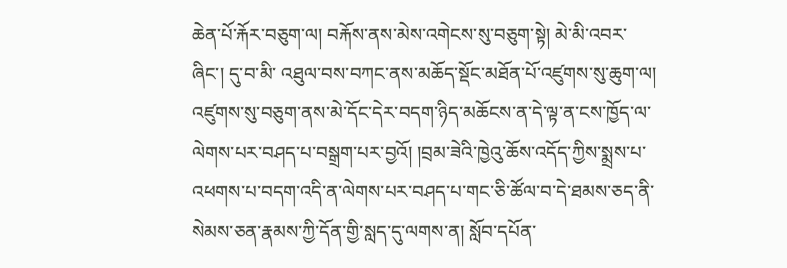ཆེན་པོ་རྐོར་བཅུག་ལ། བརྐོས་ནས་མེས་འགེངས་སུ་བཅུག་སྟེ། མེ་མི་འབར་ཞིང་། དུ་བ་མི་ འཐུལ་བས་བཀང་ནས་མཆོད་སྡོང་མཐོན་པོ་འཛུགས་སུ་ཆུག་ལ། འཛུགས་སུ་བཅུག་ནས་མེ་དོང་དེར་བདག་ཉིད་མཆོངས་ན་དེ་ལྟ་ན་ངས་ཁྱོད་ལ་ལེགས་པར་བཤད་པ་བསྒྲག་པར་བྱའོ། །བྲམ་ཟེའི་ཁྱེའུ་ཆོས་འདོད་ཀྱིས་སྨྲས་པ་ འཕགས་པ་བདག་འདི་ན་ལེགས་པར་བཤད་པ་གང་ཅི་ཚོལ་བ་དེ་ཐམས་ཅད་ནི་སེམས་ཅན་རྣམས་ཀྱི་དོན་གྱི་སླད་དུ་ལགས་ན། སློབ་དཔོན་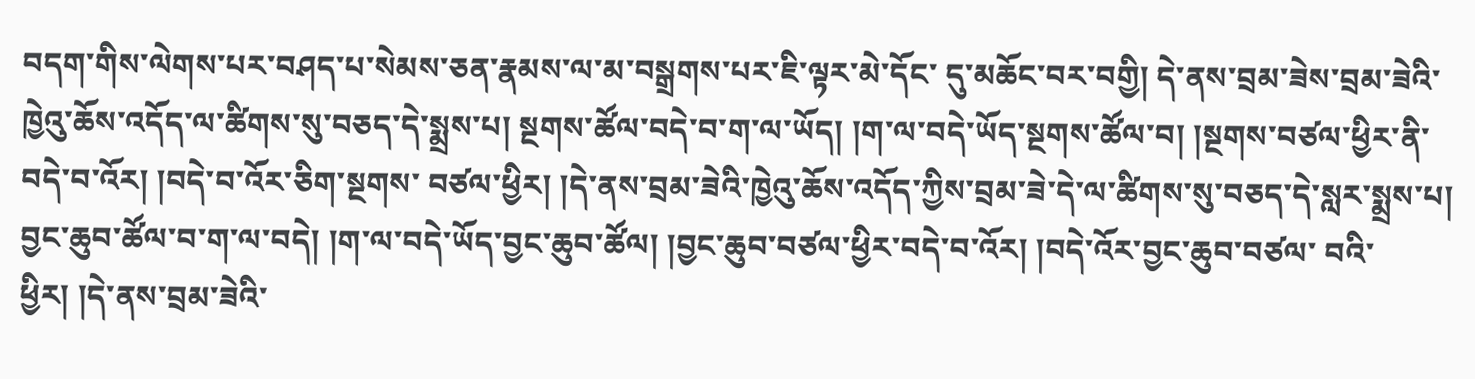བདག་གིས་ལེགས་པར་བཤད་པ་སེམས་ཅན་རྣམས་ལ་མ་བསྒྲགས་པར་ཇི་ལྟར་མེ་དོང་ དུ་མཆོང་བར་བགྱི། དེ་ནས་བྲམ་ཟེས་བྲམ་ཟེའི་ཁྱེའུ་ཆོས་འདོད་ལ་ཚིགས་སུ་བཅད་དེ་སྨྲས་པ། སྔགས་ཚོལ་བདེ་བ་ག་ལ་ཡོད། །ག་ལ་བདེ་ཡོད་སྔགས་ཚོལ་བ། །སྔགས་བཙལ་ཕྱིར་ནི་བདེ་བ་འོར། །བདེ་བ་འོར་ཅིག་སྔགས་ བཙལ་ཕྱིར། །དེ་ནས་བྲམ་ཟེའི་ཁྱེའུ་ཆོས་འདོད་ཀྱིས་བྲམ་ཟེ་དེ་ལ་ཚིགས་སུ་བཅད་དེ་སླར་སྨྲས་པ། བྱང་ཆུབ་ཚོལ་བ་ག་ལ་བདེ། །ག་ལ་བདེ་ཡོད་བྱང་ཆུབ་ཚོལ། །བྱང་ཆུབ་བཙལ་ཕྱིར་བདེ་བ་འོར། །བདེ་འོར་བྱང་ཆུབ་བཙལ་ བའི་ཕྱིར། །དེ་ནས་བྲམ་ཟེའི་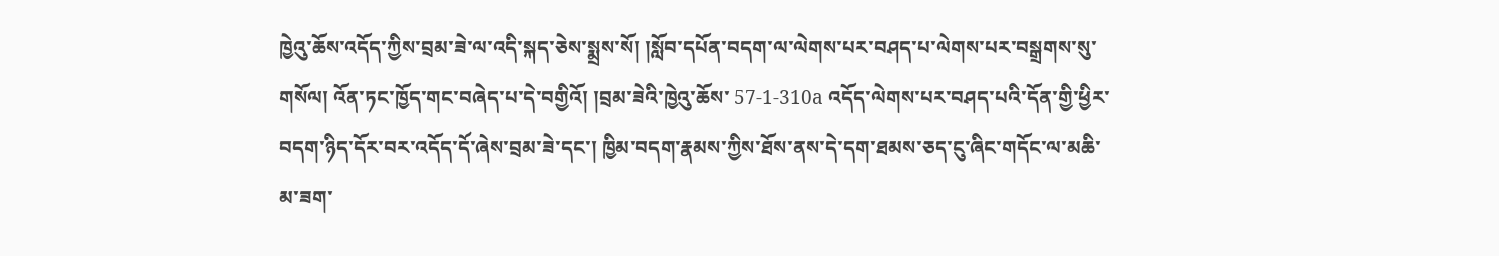ཁྱེའུ་ཆོས་འདོད་ཀྱིས་བྲམ་ཟེ་ལ་འདི་སྐད་ཅེས་སྨྲས་སོ། །སློབ་དཔོན་བདག་ལ་ལེགས་པར་བཤད་པ་ལེགས་པར་བསྒྲགས་སུ་གསོལ། འོན་ཏང་ཁྱོད་གང་བཞེད་པ་དེ་བགྱིའོ། །བྲམ་ཟེའི་ཁྱེའུ་ཆོས་ 57-1-310a འདོད་ལེགས་པར་བཤད་པའི་དོན་གྱི་ཕྱིར་བདག་ཉིད་དོར་བར་འདོད་དོ་ཞེས་བྲམ་ཟེ་དང་། ཁྱིམ་བདག་རྣམས་ཀྱིས་ཐོས་ནས་དེ་དག་ཐམས་ཅད་ངུ་ཞིང་གདོང་ལ་མཆི་མ་ཟག་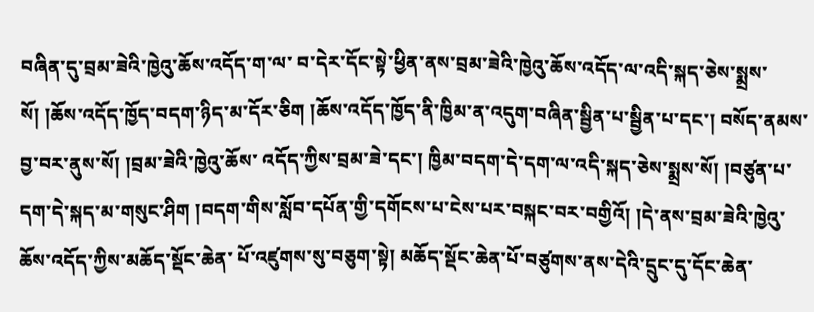བཞིན་དུ་བྲམ་ཟེའི་ཁྱེའུ་ཆོས་འདོད་ག་ལ་ བ་དེར་དོང་སྟེ་ཕྱིན་ནས་བྲམ་ཟེའི་ཁྱེའུ་ཆོས་འདོད་ལ་འདི་སྐད་ཅེས་སྨྲས་སོ། །ཆོས་འདོད་ཁྱོད་བདག་ཉིད་མ་དོར་ཅིག །ཆོས་འདོད་ཁྱོད་ནི་ཁྱིམ་ན་འདུག་བཞིན་སྦྱིན་པ་སྦྱིན་པ་དང་། བསོད་ནམས་བྱ་བར་ནུས་སོ། །བྲམ་ཟེའི་ཁྱེའུ་ཆོས་ འདོད་ཀྱིས་བྲམ་ཟེ་དང་། ཁྱིམ་བདག་དེ་དག་ལ་འདི་སྐད་ཅེས་སྨྲས་སོ། །བཙུན་པ་དག་དེ་སྐད་མ་གསུང་ཤིག །བདག་གིས་སློབ་དཔོན་གྱི་དགོངས་པ་ངེས་པར་བསྐང་བར་བགྱིའོ། །དེ་ནས་བྲམ་ཟེའི་ཁྱེའུ་ཆོས་འདོད་ཀྱིས་མཆོད་སྡོང་ཆེན་ པོ་འཛུགས་སུ་བཅུག་སྟེ། མཆོད་སྡོང་ཆེན་པོ་བཙུགས་ནས་དེའི་དྲུང་དུ་དོང་ཆེན་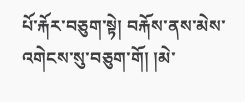པོ་རྐོར་བཅུག་སྟེ། བརྐོས་ནས་མེས་འགེངས་སུ་བཅུག་གོ། །མེ་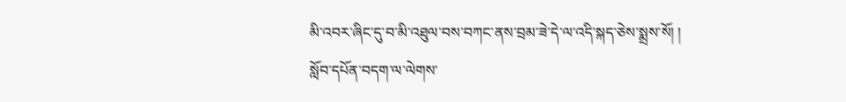མི་འབར་ཞིང་དུ་བ་མི་འཐུལ་བས་བཀང་ནས་བྲམ་ཟེ་དེ་ལ་འདི་སྐད་ཅེས་སྨྲས་སོ། ། སློབ་དཔོན་བདག་ལ་ལེགས་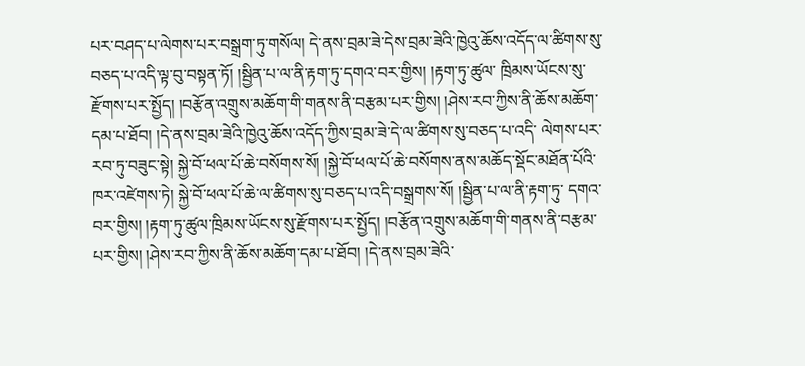པར་བཤད་པ་ལེགས་པར་བསྒྲག་ཏུ་གསོལ། དེ་ནས་བྲམ་ཟེ་དེས་བྲམ་ཟེའི་ཁྱེའུ་ཆོས་འདོད་ལ་ཚིགས་སུ་བཅད་པ་འདི་ལྟ་བུ་བསྟན་ཏོ། །སྦྱིན་པ་ལ་ནི་རྟག་ཏུ་དགའ་བར་གྱིས། །རྟག་ཏུ་ཚུལ་ ཁྲིམས་ཡོངས་སུ་རྫོགས་པར་སྤྱོད། །བརྩོན་འགྲུས་མཆོག་གི་གནས་ནི་བརྩམ་པར་གྱིས། །ཤེས་རབ་ཀྱིས་ནི་ཆོས་མཆོག་དམ་པ་ཐོབ། །དེ་ནས་བྲམ་ཟེའི་ཁྱེའུ་ཆོས་འདོད་ཀྱིས་བྲམ་ཟེ་དེ་ལ་ཚིགས་སུ་བཅད་པ་འདི་ ལེགས་པར་རབ་ཏུ་བཟུང་སྟེ། སྐྱེ་བོ་ཕལ་པོ་ཆེ་བསོགས་སོ། །སྐྱེ་བོ་ཕལ་པོ་ཆེ་བསོགས་ནས་མཆོད་སྡོང་མཐོན་པོའི་ཁར་འཛེགས་ཏེ། སྐྱེ་བོ་ཕལ་པོ་ཆེ་ལ་ཚིགས་སུ་བཅད་པ་འདི་བསྒྲགས་སོ། །སྦྱིན་པ་ལ་ནི་རྟག་ཏུ་ དགའ་བར་གྱིས། །རྟག་ཏུ་ཚུལ་ཁྲིམས་ཡོངས་སུ་རྫོགས་པར་སྤྱོད། །བརྩོན་འགྲུས་མཆོག་གི་གནས་ནི་བརྩམ་པར་གྱིས། །ཤེས་རབ་ཀྱིས་ནི་ཆོས་མཆོག་དམ་པ་ཐོབ། །དེ་ནས་བྲམ་ཟེའི་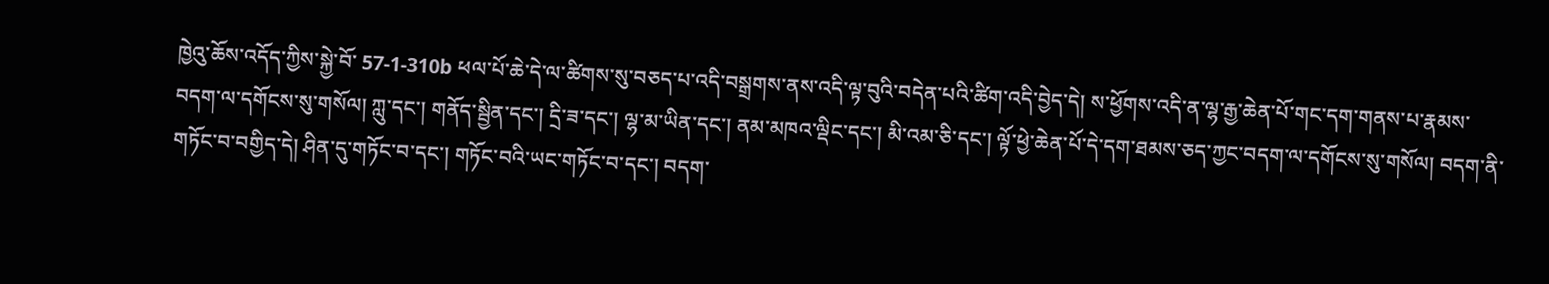ཁྱེའུ་ཆོས་འདོད་ཀྱིས་སྐྱེ་བོ་ 57-1-310b ཕལ་པོ་ཆེ་དེ་ལ་ཚིགས་སུ་བཅད་པ་འདི་བསྒྲགས་ནས་འདི་ལྟ་བུའི་བདེན་པའི་ཚིག་འདི་བྱེད་དེ། ས་ཕྱོགས་འདི་ན་ལྷ་རྒྱ་ཆེན་པོ་གང་དག་གནས་པ་རྣམས་བདག་ལ་དགོངས་སུ་གསོལ། ཀླུ་དང་། གནོད་སྦྱིན་དང་། དྲི་ཟ་དང་། ལྷ་མ་ཡིན་དང་། ནམ་མཁའ་ལྡིང་དང་། མི་འམ་ཅི་དང་། ལྟོ་ཕྱེ་ཆེན་པོ་དེ་དག་ཐམས་ཅད་ཀྱང་བདག་ལ་དགོངས་སུ་གསོལ། བདག་ནི་གཏོང་བ་བགྱིད་དེ། ཤིན་དུ་གཏོང་བ་དང་། གཏོང་བའི་ཡང་གཏོང་བ་དང་། བདག་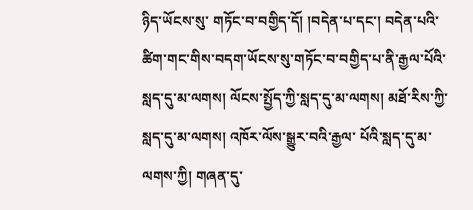ཉིད་ཡོངས་སུ་ གཏོང་བ་བགྱིད་དོ། །བདེན་པ་དང་། བདེན་པའི་ཚིག་གང་གིས་བདག་ཡོངས་སུ་གཏོང་བ་བགྱིད་པ་ནི་རྒྱལ་པོའི་སླད་དུ་མ་ལགས། ལོངས་སྤྱོད་ཀྱི་སླད་དུ་མ་ལགས། མཐོ་རིས་ཀྱི་སླད་དུ་མ་ལགས། འཁོར་ལོས་སྒྱུར་བའི་རྒྱལ་ པོའི་སླད་དུ་མ་ལགས་ཀྱི། གཞན་དུ་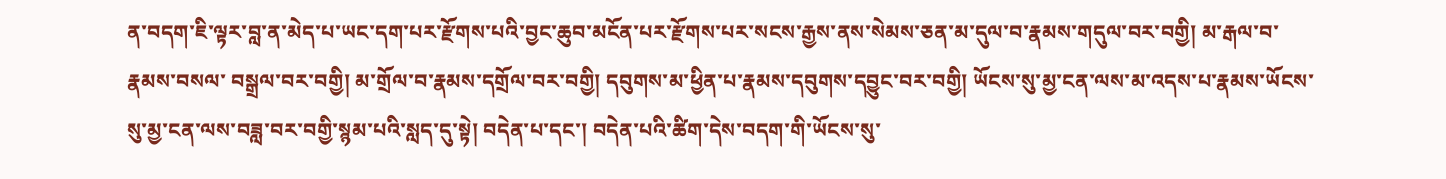ན་བདག་ཇི་ལྟར་བླ་ན་མེད་པ་ཡང་དག་པར་རྫོགས་པའི་བྱང་ཆུབ་མངོན་པར་རྫོགས་པར་སངས་རྒྱས་ནས་སེམས་ཅན་མ་དུལ་བ་རྣམས་གདུལ་བར་བགྱི། མ་རྒལ་བ་རྣམས་བསལ་ བསྒྲལ་བར་བགྱི། མ་གྲོལ་བ་རྣམས་དགྲོལ་བར་བགྱི། དབུགས་མ་ཕྱིན་པ་རྣམས་དབུགས་དབྱུང་བར་བགྱི། ཡོངས་སུ་མྱ་ངན་ལས་མ་འདས་པ་རྣམས་ཡོངས་སུ་མྱ་ངན་ལས་བཟླ་བར་བགྱི་སྙམ་པའི་སླད་དུ་སྟེ། བདེན་པ་དང་། བདེན་པའི་ཚིག་དེས་བདག་གི་ཡོངས་སུ་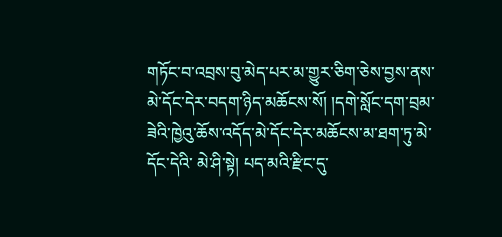གཏོང་བ་འབྲས་བུ་མེད་པར་མ་གྱུར་ཅིག་ཅེས་བྱས་ནས་མེ་དོང་དེར་བདག་ཉིད་མཆོངས་སོ། །དགེ་སློང་དག་བྲམ་ཟེའི་ཁྱེའུ་ཆོས་འདོད་མེ་དོང་དེར་མཆོངས་མ་ཐག་ཏུ་མེ་དོང་དེའི་ མེ་ཤི་སྟེ། པད་མའི་རྫིང་དུ་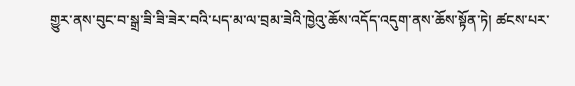གྱུར་ནས་བུང་བ་སྒྲ་ཟི་ཟི་ཟེར་བའི་པད་མ་ལ་བྲམ་ཟེའི་ཁྱེའུ་ཆོས་འདོད་འདུག་ནས་ཆོས་སྟོན་ཏེ། ཚངས་པར་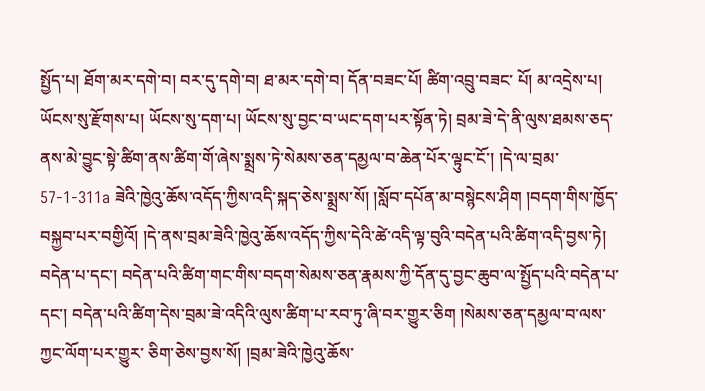སྤྱོད་པ། ཐོག་མར་དགེ་བ། བར་དུ་དགེ་བ། ཐ་མར་དགེ་བ། དོན་བཟང་པོ། ཚིག་འབྲུ་བཟང་ པོ། མ་འདྲེས་པ། ཡོངས་སུ་རྫོགས་པ། ཡོངས་སུ་དག་པ། ཡོངས་སུ་བྱང་བ་ཡང་དག་པར་སྟོན་ཏེ། བྲམ་ཟེ་དེ་ནི་ལུས་ཐམས་ཅད་ནས་མེ་བྱུང་སྟེ་ཚིག་ནས་ཚིག་གོ་ཞེས་སྨྲས་ཏེ་སེམས་ཅན་དམྱལ་བ་ཆེན་པོར་ལྟུང་ངོ་། །དེ་ལ་བྲམ་ 57-1-311a ཟེའི་ཁྱེའུ་ཆོས་འདོད་ཀྱིས་འདི་སྐད་ཅེས་སྨྲས་སོ། །སློབ་དཔོན་མ་བསྙེངས་ཤིག །བདག་གིས་ཁྱོད་བསྐྱབ་པར་བགྱིའོ། །དེ་ནས་བྲམ་ཟེའི་ཁྱེའུ་ཆོས་འདོད་ཀྱིས་དེའི་ཚེ་འདི་ལྟ་བུའི་བདེན་པའི་ཚིག་འདི་བྱས་ཏེ། བདེན་པ་དང་། བདེན་པའི་ཚིག་གང་གིས་བདག་སེམས་ཅན་རྣམས་ཀྱི་དོན་དུ་བྱང་ཆུབ་ལ་སྤྱོད་པའི་བདེན་པ་དང་། བདེན་པའི་ཚིག་དེས་བྲམ་ཟེ་འདིའི་ལུས་ཚིག་པ་རབ་ཏུ་ཞི་བར་གྱུར་ཅིག །སེམས་ཅན་དམྱལ་བ་ལས་ཀྱང་ལོག་པར་གྱུར་ ཅིག་ཅེས་བྱས་སོ། །བྲམ་ཟེའི་ཁྱེའུ་ཆོས་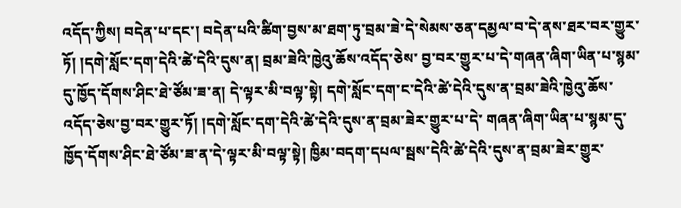འདོད་ཀྱིས། བདེན་པ་དང་། བདེན་པའི་ཚིག་བྱས་མ་ཐག་ཏུ་བྲམ་ཟེ་དེ་སེམས་ཅན་དམྱལ་བ་དེ་ནས་ཐར་བར་གྱུར་ཏོ། །དགེ་སློང་དག་དེའི་ཚེ་དེའི་དུས་ན། བྲམ་ཟེའི་ཁྱེའུ་ཆོས་འདོད་ཅེས་ བྱ་བར་གྱུར་པ་དེ་གཞན་ཞིག་ཡིན་པ་སྙམ་དུ་ཁྱོད་དོགས་ཤིང་ཐེ་ཙོམ་ཟ་ན། དེ་ལྟར་མི་བལྟ་སྟེ། དགེ་སློང་དག་ང་དེའི་ཚེ་དེའི་དུས་ན་བྲམ་ཟེའི་ཁྱེའུ་ཆོས་འདོད་ཅེས་བྱ་བར་གྱུར་ཏོ། །དགེ་སློང་དག་དེའི་ཚེ་དེའི་དུས་ན་བྲམ་ཟེར་གྱུར་པ་དེ་ གཞན་ཞིག་ཡིན་པ་སྙམ་དུ་ཁྱོད་དོགས་ཤིང་ཐེ་ཙོམ་ཟ་ན་དེ་ལྟར་མི་བལྟ་སྟེ། ཁྱིམ་བདག་དཔལ་སྦས་དེའི་ཚེ་དེའི་དུས་ན་བྲམ་ཟེར་གྱུར་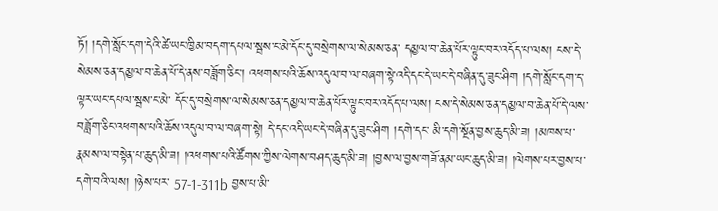ཏོ། །དགེ་སློང་དག་དེའི་ཚེ་ཡང་ཁྱིམ་བདག་དཔལ་སྦས་ང་མེ་དོང་དུ་བསྲེགས་ལ་སེམས་ཅན་ དམྱལ་བ་ཆེན་པོར་ལྟུང་བར་འདོད་པ་ལས། ངས་དེ་སེམས་ཅན་དམྱལ་བ་ཆེན་པོ་དེ་ནས་བཟློག་ཅིང་། འཕགས་པའི་ཆོས་འདུལ་བ་ལ་བཞག་སྟེ་འདི་དང་དེ་ཡང་དེ་བཞིན་དུ་ཟུང་ཤིག །དགེ་སློང་དག་ད་ལྟར་ཡང་དཔལ་སྦས་ང་མེ་ དོང་དུ་བསྲེགས་ལ་སེམས་ཅན་དམྱལ་བ་ཆེན་པོར་ལྟུང་བར་འདོད་པ་ལས། ངས་དེ་སེམས་ཅན་དམྱལ་བ་ཆེན་པོ་དེ་ལས་བཟློག་ཅིང་འཕགས་པའི་ཆོས་འདུལ་བ་ལ་བཞག་སྟེ། དེ་དང་འདི་ཡང་དེ་བཞིན་དུ་ཟུང་ཤིག །དགེ་དང་ མི་དགེ་སྔོན་བྱས་ཆུད་མི་ཟ། །མཁས་པ་རྣམས་ལ་བསྟེན་པ་ཆུད་མི་ཟ། །འཕགས་པའི་ཚོགས་ཀྱིས་ལེགས་བཤད་ཆུད་མི་ཟ། །བྱས་ལ་བྱས་གཟོ་ནམ་ཡང་ཆུད་མི་ཟ། །ལེགས་པར་བྱས་པ་དགེ་བའི་ལས། །ཉེས་པར་ 57-1-311b བྱས་པ་མི་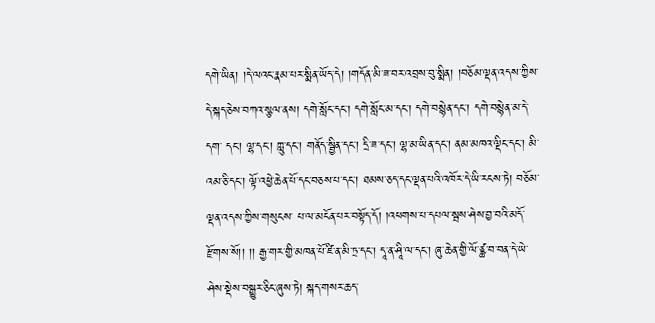དགེ་ཡིན། །དེ་ལའང་རྣམ་པར་སྨིན་ཡོད་དེ། །གདོན་མི་ཟ་བར་འབྲས་བུ་སྨིན། །བཅོམ་ལྡན་འདས་ཀྱིས་དེ་སྐད་ཅེས་བཀའ་སྩལ་ནས། དགེ་སློང་དང་། དགེ་སློང་མ་དང་། དགེ་བསྙེན་དང་། དགེ་བསྙེན་མ་དེ་དག་ དང་། ལྷ་དང་། ཀླུ་དང་། གནོད་སྦྱིན་དང་། དྲི་ཟ་དང་། ལྷ་མ་ཡིན་དང་། ནམ་མཁའ་ལྡིང་དང་། མི་འམ་ཅི་དང་། ལྟོ་འཕྱེ་ཆེན་པོ་དང་བཅས་པ་དང་། ཐམས་ཅད་དང་ལྡན་པའི་འཁོར་དེ་ཡི་རངས་ཏེ། བཅོམ་ལྡན་འདས་ཀྱིས་གསུངས་ པ་ལ་མངོན་པར་བསྟོད་དོ། །འཕགས་པ་དཔལ་སྦས་ཤེས་བྱ་བའི་མདོ་རྫོགས་སོ།། །། རྒྱ་གར་གྱི་མཁན་པོ་ཛི་ན་མི་ཏྲ་དང་། དཱ་ན་ཤཱི་ལ་དང་། ཞུ་ཆེན་གྱི་ལོ་ཙྪ་བ་བན་དེ་ཡེ་ཤེས་སྡེས་བསྒྱུར་ཅིང་ཞུས་ཏེ། སྐད་གསར་ཆད་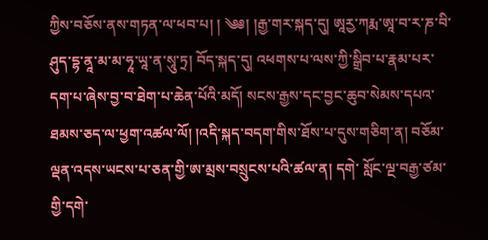ཀྱིས་བཅོས་ནས་གཏན་ལ་ཕབ་པ། ། ༄༅། །རྒྱ་གར་སྐད་དུ། ཨཱརྱ་ཀརྨ་ཨཱ་བ་ར་ཎ་བི་ཤུད་དྷ་ནཱ་མ་མ་ཧཱ་ཡཱ་ན་སཱུ་ཏྲ། བོད་སྐད་དུ། འཕགས་པ་ལས་ཀྱི་སྒྲིབ་པ་རྣམ་པར་དག་པ་ཞེས་བྱ་བ་ཐེག་པ་ཆེན་པོའི་མདོ། སངས་རྒྱས་དང་བྱང་ཆུབ་སེམས་དཔའ་ཐམས་ཅད་ལ་ཕྱག་འཚལ་ལོ། །འདི་སྐད་བདག་གིས་ཐོས་པ་དུས་གཅིག་ན། བཅོམ་ལྡན་འདས་ཡངས་པ་ཅན་གྱི་ཨ་མྲས་བསྲུངས་པའི་ཚལ་ན། དགེ་ སློང་ལྔ་བརྒྱ་ཙམ་གྱི་དགེ་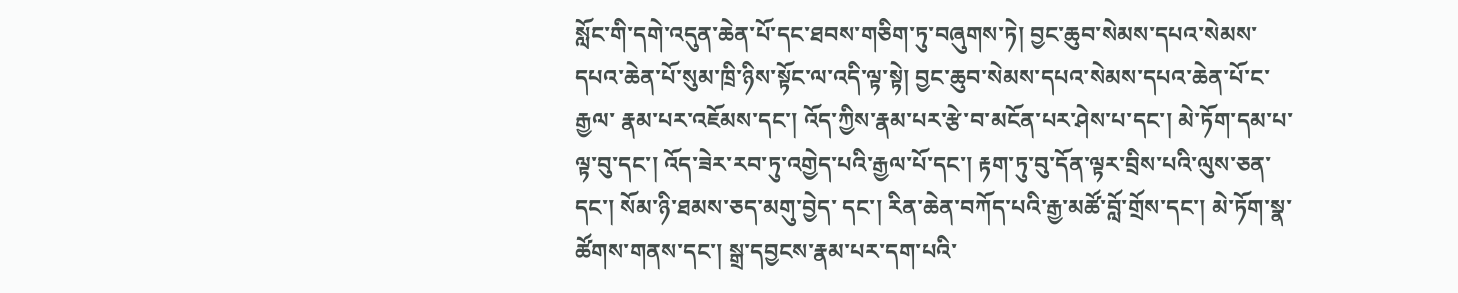སློང་གི་དགེ་འདུན་ཆེན་པོ་དང་ཐབས་གཅིག་ཏུ་བཞུགས་ཏེ། བྱང་ཆུབ་སེམས་དཔའ་སེམས་དཔའ་ཆེན་པོ་སུམ་ཁྲི་ཉིས་སྟོང་ལ་འདི་ལྟ་སྟེ། བྱང་ཆུབ་སེམས་དཔའ་སེམས་དཔའ་ཆེན་པོ་ང་རྒྱལ་ རྣམ་པར་འཇོམས་དང་། འོད་ཀྱིས་རྣམ་པར་རྩེ་བ་མངོན་པར་ཤེས་པ་དང་། མེ་ཏོག་དམ་པ་ལྟ་བུ་དང་། འོད་ཟེར་རབ་ཏུ་འགྱེད་པའི་རྒྱལ་པོ་དང་། རྟག་ཏུ་བུ་དོན་ལྟར་བྲིས་པའི་ལུས་ཅན་དང་། སོམ་ཉི་ཐམས་ཅད་མགུ་བྱེད་ དང་། རིན་ཆེན་བཀོད་པའི་རྒྱ་མཚོ་བློ་གྲོས་དང་། མེ་ཏོག་སྣ་ཚོགས་གནས་དང་། སྒྲ་དབྱངས་རྣམ་པར་དག་པའི་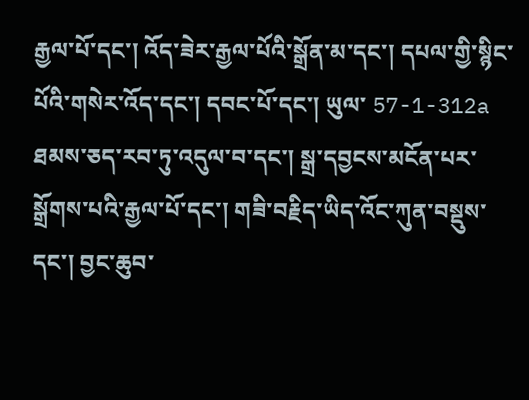རྒྱལ་པོ་དང་། འོད་ཟེར་རྒྱལ་པོའི་སྒྲོན་མ་དང་། དཔལ་གྱི་སྙིང་པོའི་གསེར་འོད་དང་། དབང་པོ་དང་། ཡུལ་ 57-1-312a ཐམས་ཅད་རབ་ཏུ་འདུལ་བ་དང་། སྒྲ་དབྱངས་མངོན་པར་སྒྲོགས་པའི་རྒྱལ་པོ་དང་། གཟི་བརྗིད་ཡིད་འོང་ཀུན་བསྡུས་དང་། བྱང་ཆུབ་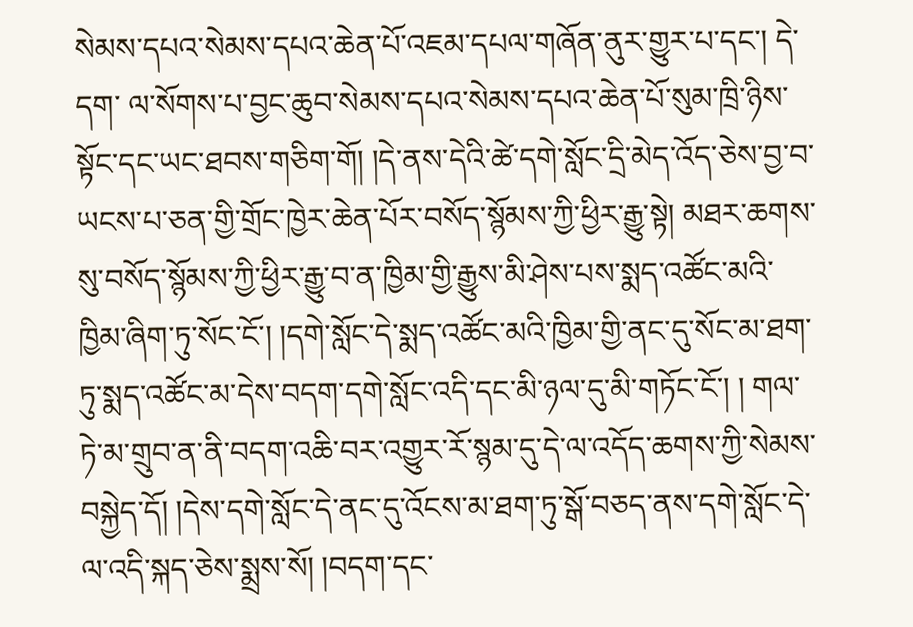སེམས་དཔའ་སེམས་དཔའ་ཆེན་པོ་འཇམ་དཔལ་གཞོན་ནུར་གྱུར་པ་དང་། དེ་དག་ ལ་སོགས་པ་བྱང་ཆུབ་སེམས་དཔའ་སེམས་དཔའ་ཆེན་པོ་སུམ་ཁྲི་ཉིས་སྟོང་དང་ཡང་ཐབས་གཅིག་གོ། །དེ་ནས་དེའི་ཚེ་དགེ་སློང་དྲི་མེད་འོད་ཅེས་བྱ་བ་ཡངས་པ་ཅན་གྱི་གྲོང་ཁྱེར་ཆེན་པོར་བསོད་སྙོམས་ཀྱི་ཕྱིར་རྒྱུ་སྟེ། མཐར་ཆགས་ སུ་བསོད་སྙོམས་ཀྱི་ཕྱིར་རྒྱུ་བ་ན་ཁྱིམ་གྱི་རྒྱུས་མི་ཤེས་པས་སྨད་འཚོང་མའི་ཁྱིམ་ཞིག་ཏུ་སོང་ངོ་། །དགེ་སློང་དེ་སྨད་འཚོང་མའི་ཁྱིམ་གྱི་ནང་དུ་སོང་མ་ཐག་ཏུ་སྨད་འཚོང་མ་དེས་བདག་དགེ་སློང་འདི་དང་མི་ཉལ་དུ་མི་གཏོང་ངོ་། ། གལ་ཏེ་མ་གྲུབ་ན་ནི་བདག་འཆི་བར་འགྱུར་རོ་སྙམ་དུ་དེ་ལ་འདོད་ཆགས་ཀྱི་སེམས་བསྐྱེད་དོ། །དེས་དགེ་སློང་དེ་ནང་དུ་འོངས་མ་ཐག་ཏུ་སྒོ་བཅད་ནས་དགེ་སློང་དེ་ལ་འདི་སྐད་ཅེས་སྨྲས་སོ། །བདག་དང་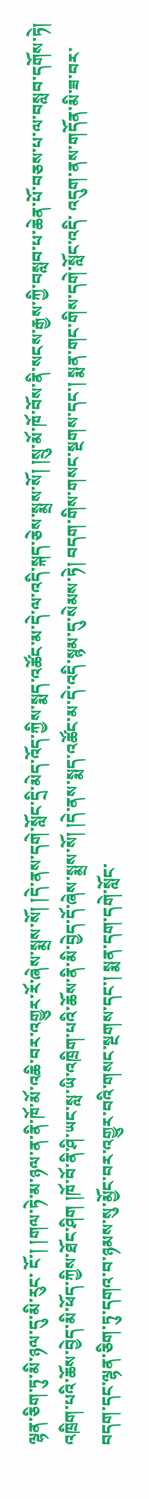ལྷན་ཅིག་ཏུ་མི་ཉལ་དུ་མི་རུང་ ངོ་། །གལ་ཏེ་མ་ཉལ་ན་ནི་ཁོ་མོ་འཆི་བར་འགྱུར་རོ་ཞེས་སྨྲས་སོ། །དེ་ནས་དགེ་སློང་དྲི་མེད་འོད་ཀྱིས་སྨད་འཚོང་མ་དེ་ལ་འདི་སྐད་ཅེས་སྨྲས་སོ། །སྲུ་མོ་ཁོ་བོས་ནི་སངས་རྒྱས་ཀྱི་བསླབ་པ་ཆེན་པོ་བཅས་པ་ལ་བསླབ་དགོས་ཏེ། འཁྲིག་པའི་ཆོས་བྱེད་མི་ཕོད་ཀྱིས་ཐོང་ཤིག །ཁོ་བོ་ནི་ཤི་ཡང་སླ་ཡི་འཁྲིག་པའི་ཆོས་ནི་མི་བྱེད་དོ་ཞེས་སྨྲས་སོ། །དེ་ནས་སྨད་འཚོང་མ་དེ་འདི་སྙམ་དུ་སེམས་ཏེ། བདག་གིས་གསང་སྔགས་དང་། སྨན་གང་གིས་དགེ་སློང་འདི་ འདུག་ནས་གདོན་མི་ཟ་བར་བདག་དང་ལྷན་ཅིག་ཏུ་དགའ་བ་ཉམས་སུ་མྱོང་བར་འགྱུར་བའི་གསང་སྔགས་དང་། སྨན་དག་དགེ་སློང་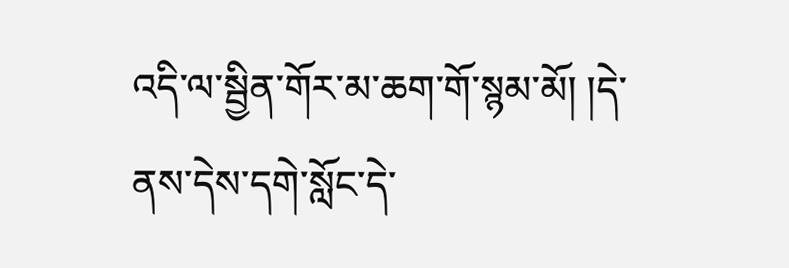འདི་ལ་སྦྱིན་གོར་མ་ཆག་གོ་སྙམ་མོ། །དེ་ནས་དེས་དགེ་སློང་དེ་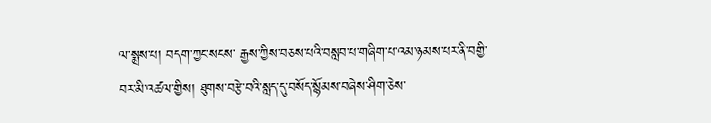ལ་སྨྲས་པ། བདག་ཀྱང་སངས་ རྒྱས་ཀྱིས་བཅས་པའི་བསླབ་པ་གཞིག་པ་འམ་ཉམས་པར་ནི་བགྱི་བར་མི་འཚལ་གྱིས། ཐུགས་བརྩེ་བའི་སླད་དུ་བསོད་སྙོམས་བཞེས་ཤིག་ཅེས་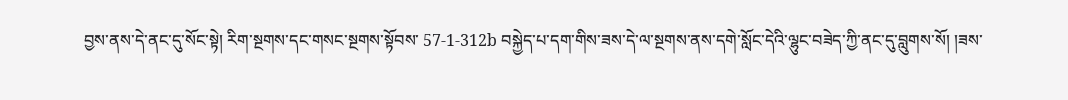བྱས་ནས་དེ་ནང་དུ་སོང་སྟེ། རིག་སྔགས་དང་གསང་སྔགས་སྟོབས་ 57-1-312b བསྐྱེད་པ་དག་གིས་ཟས་དེ་ལ་སྔགས་ནས་དགེ་སློང་དེའི་ལྷུང་བཟེད་ཀྱི་ནང་དུ་བླུགས་སོ། །ཟས་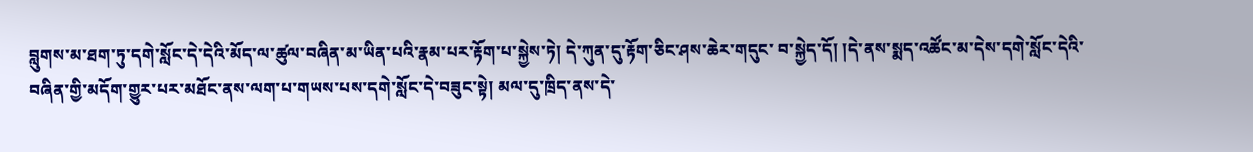བླུགས་མ་ཐག་ཏུ་དགེ་སློང་དེ་དེའི་མོད་ལ་ཚུལ་བཞིན་མ་ཡིན་པའི་རྣམ་པར་རྟོག་པ་སྐྱེས་ཏེ། དེ་ཀུན་དུ་རྟོག་ཅིང་ཤས་ཆེར་གདུང་ བ་སྐྱེད་དོ། །དེ་ནས་སྨད་འཚོང་མ་དེས་དགེ་སློང་དེའི་བཞིན་གྱི་མདོག་གྱུར་པར་མཐོང་ནས་ལག་པ་གཡས་པས་དགེ་སློང་དེ་བཟུང་སྟེ། མལ་དུ་ཁྲིད་ནས་དེ་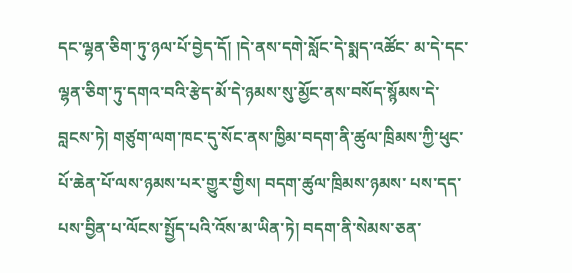དང་ལྷན་ཅིག་ཏུ་ཉལ་པོ་བྱེད་དོ། །དེ་ནས་དགེ་སློང་དེ་སྨད་འཚོང་ མ་དེ་དང་ལྷན་ཅིག་ཏུ་དགའ་བའི་རྩེད་མོ་དེ་ཉམས་སུ་མྱོང་ནས་བསོད་སྙོམས་དེ་བླངས་ཏེ། གཙུག་ལག་ཁང་དུ་སོང་ནས་ཁྱིམ་བདག་ནི་ཚུལ་ཁྲིམས་ཀྱི་ཕུང་པོ་ཆེན་པོ་ལས་ཉམས་པར་གྱུར་གྱིས། བདག་ཚུལ་ཁྲིམས་ཉམས་ པས་དད་པས་བྱིན་པ་ལོངས་སྤྱོད་པའི་འོས་མ་ཡིན་ཏེ། བདག་ནི་སེམས་ཅན་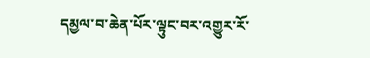དམྱལ་བ་ཆེན་པོར་ལྟུང་བར་འགྱུར་རོ་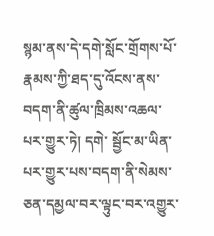སྙམ་ནས་དེ་དགེ་སློང་གྲོགས་པོ་རྣམས་ཀྱི་ཐད་དུ་འོངས་ནས་བདག་ནི་ཚུལ་ཁྲིམས་འཆལ་པར་གྱུར་ཏེ། དགེ་ སྦྱོང་མ་ཡིན་པར་གྱུར་པས་བདག་ནི་སེམས་ཅན་དམྱལ་བར་ལྟུང་བར་འགྱུར་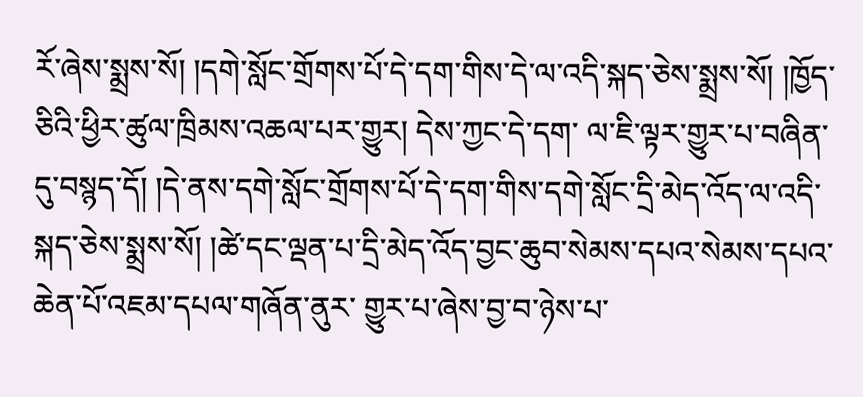རོ་ཞེས་སྨྲས་སོ། །དགེ་སློང་གྲོགས་པོ་དེ་དག་གིས་དེ་ལ་འདི་སྐད་ཅེས་སྨྲས་སོ། །ཁྱོད་ཅིའི་ཕྱིར་ཚུལ་ཁྲིམས་འཆལ་པར་གྱུར། དེས་ཀྱང་དེ་དག་ ལ་ཇི་ལྟར་གྱུར་པ་བཞིན་དུ་བསྙད་དོ། །དེ་ནས་དགེ་སློང་གྲོགས་པོ་དེ་དག་གིས་དགེ་སློང་དྲི་མེད་འོད་ལ་འདི་སྐད་ཅེས་སྨྲས་སོ། །ཚེ་དང་ལྡན་པ་དྲི་མེད་འོད་བྱང་ཆུབ་སེམས་དཔའ་སེམས་དཔའ་ཆེན་པོ་འཇམ་དཔལ་གཞོན་ནུར་ གྱུར་པ་ཞེས་བྱ་བ་ཉེས་པ་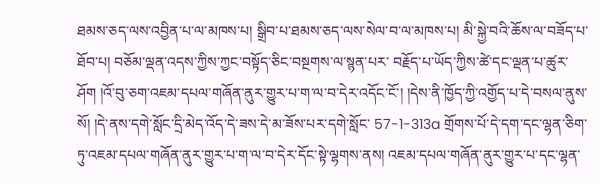ཐམས་ཅད་ལས་འབྱིན་པ་ལ་མཁས་པ། སྒྲིབ་པ་ཐམས་ཅད་ལས་སེལ་བ་ལ་མཁས་པ། མི་སྐྱེ་བའི་ཆོས་ལ་བཟོད་པ་ཐོབ་པ། བཅོམ་ལྡན་འདས་ཀྱིས་ཀྱང་བསྟོད་ཅིང་བསྔགས་ལ་སྙན་པར་ བརྗོད་པ་ཡོད་ཀྱིས་ཚེ་དང་ལྡན་པ་ཚུར་ཤོག །འོ་བུ་ཅག་འཇམ་དཔལ་གཞོན་ནུར་གྱུར་པ་ག་ལ་བ་དེར་འདོང་ངོ་། །དེས་ནི་ཁྱོད་ཀྱི་འགྱོད་པ་དེ་བསལ་ནུས་སོ། །དེ་ནས་དགེ་སློང་དྲི་མེད་འོད་དེ་ཟས་དེ་མ་ཟོས་པར་དགེ་སློང་ 57-1-313a གྲོགས་པོ་དེ་དག་དང་ལྷན་ཅིག་ཏུ་འཇམ་དཔལ་གཞོན་ནུར་གྱུར་པ་ག་ལ་བ་དེར་དོང་སྟེ་ལྷགས་ནས། འཇམ་དཔལ་གཞོན་ནུར་གྱུར་པ་དང་ལྷན་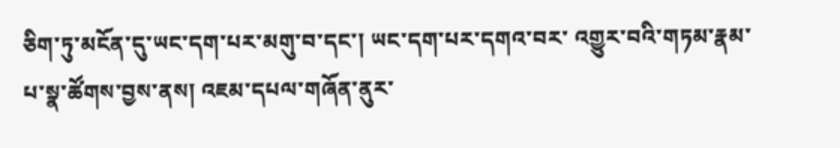ཅིག་ཏུ་མངོན་དུ་ཡང་དག་པར་མགུ་བ་དང་། ཡང་དག་པར་དགའ་བར་ འགྱུར་བའི་གཏམ་རྣམ་པ་སྣ་ཚོགས་བྱས་ནས། འཇམ་དཔལ་གཞོན་ནུར་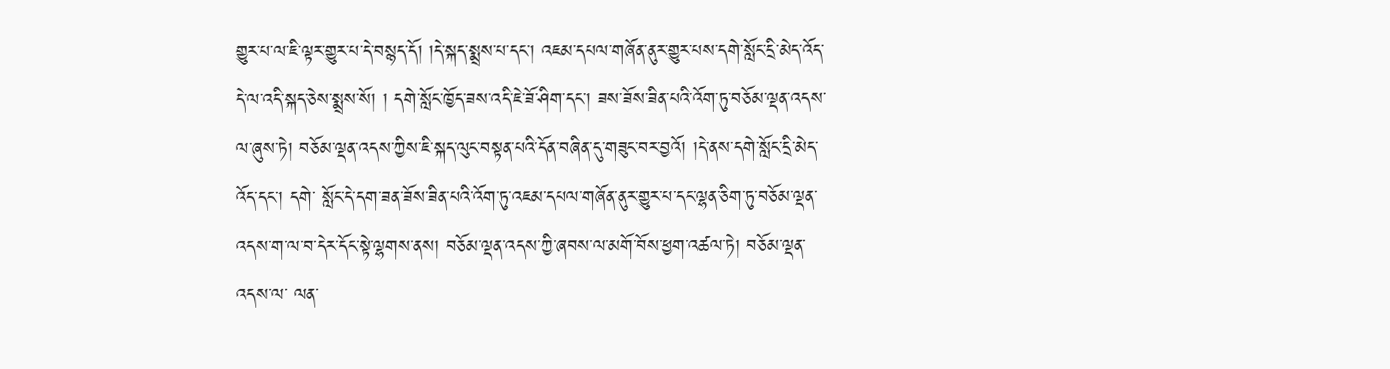གྱུར་པ་ལ་ཇི་ལྟར་གྱུར་པ་དེ་བསྙད་དོ། །དེ་སྐད་སྨྲས་པ་དང་། འཇམ་དཔལ་གཞོན་ནུར་གྱུར་པས་དགེ་སློང་དྲི་མེད་འོད་དེ་ལ་འདི་སྐད་ཅེས་སྨྲས་སོ། ། དགེ་སློང་ཁྱོད་ཟས་འདི་ཇེ་ཟོ་ཤིག་དང་། ཟས་ཟོས་ཟིན་པའི་འོག་ཏུ་བཅོམ་ལྡན་འདས་ལ་ཞུས་ཏེ། བཅོམ་ལྡན་འདས་ཀྱིས་ཇི་སྐད་ལུང་བསྟན་པའི་དོན་བཞིན་དུ་གཟུང་བར་བྱའོ། །དེ་ནས་དགེ་སློང་དྲི་མེད་འོད་དང་། དགེ་ སློང་དེ་དག་ཟན་ཟོས་ཟིན་པའི་འོག་ཏུ་འཇམ་དཔལ་གཞོན་ནུར་གྱུར་པ་དང་ལྷན་ཅིག་ཏུ་བཅོམ་ལྡན་འདས་ག་ལ་བ་དེར་དོང་སྟེ་ལྷགས་ནས། བཅོམ་ལྡན་འདས་ཀྱི་ཞབས་ལ་མགོ་བོས་ཕྱག་འཚལ་ཏེ། བཅོམ་ལྡན་འདས་ལ་ ལན་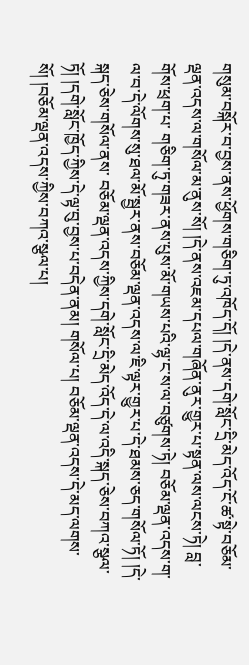གསུམ་བསྐོར་བ་བྱས་ནས་ཕྱོགས་གཅིག་ཏུ་འཁོད་དོ། །དེ་ནས་དགེ་སློང་དྲི་མེད་འོད་ངོ་ཚ་སྟེ་བཅོམ་ལྡན་འདས་ལ་གསོལ་མ་ནུས་སོ། །དེ་ནས་འཇམ་དཔལ་གཞོན་ནུར་གྱུར་པ་སྟན་ལས་ལངས་ཏེ། བླ་གོས་ཕྲག་པ་ གཅིག་ཏུ་གཟར་ནས་པུས་མོ་གཡས་པའི་ལྷ་ང་ས་ལ་བཙུགས་ཏེ། བཅོམ་ལྡན་འདས་ག་ལ་བ་དེ་ལོགས་སུ་ཐལ་མོ་སྦྱར་ནས་བཅོམ་ལྡན་འདས་ལ་ཇི་ལྟར་གྱུར་པ་དེ་ཐམས་ཅད་གསོལ་ཏོ། །དེ་སྐད་ཅེས་གསོལ་ནས་ བཅོམ་ལྡན་འདས་ཀྱིས་དགེ་སློང་དྲི་མེད་འོད་དེ་ལ་འདི་སྐད་ཅེས་བཀའ་སྩལ་ཏོ། །དགེ་སློང་ཁྱོད་ཀྱིས་དེ་ལྟ་བུ་བྱས་པ་བདེན་ནམ། གསོལ་པ། བཅོམ་ལྡན་འདས་དེ་མད་ལགས་སོ། །བཅོམ་ལྡན་འདས་ཀྱིས་བཀའ་སྩལ་པ།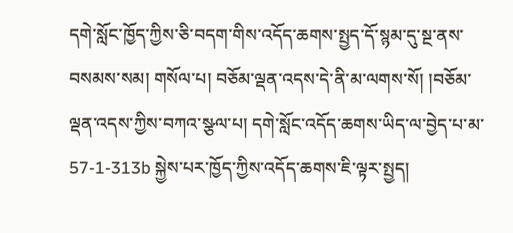དགེ་སློང་ཁྱོད་ཀྱིས་ཅི་བདག་གིས་འདོད་ཆགས་སྤྱད་དོ་སྙམ་དུ་སྔ་ནས་བསམས་སམ། གསོལ་པ། བཅོམ་ལྡན་འདས་དེ་ནི་མ་ལགས་སོ། །བཅོམ་ལྡན་འདས་ཀྱིས་བཀའ་སྩལ་པ། དགེ་སློང་འདོད་ཆགས་ཡིད་ལ་བྱེད་པ་མ་ 57-1-313b སྐྱེས་པར་ཁྱོད་ཀྱིས་འདོད་ཆགས་ཇི་ལྟར་སྤྱད།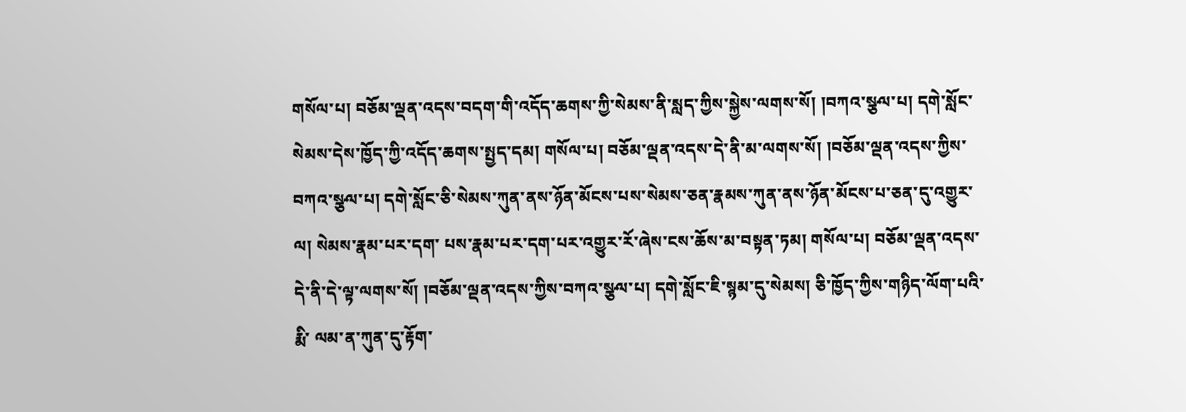གསོལ་པ། བཅོམ་ལྡན་འདས་བདག་གི་འདོད་ཆགས་ཀྱི་སེམས་ནི་སླད་ཀྱིས་སྐྱེས་ལགས་སོ། །བཀའ་སྩལ་པ། དགེ་སློང་སེམས་དེས་ཁྱོད་ཀྱི་འདོད་ཆགས་སྤྱད་དམ། གསོལ་པ། བཅོམ་ལྡན་འདས་དེ་ནི་མ་ལགས་སོ། །བཅོམ་ལྡན་འདས་ཀྱིས་བཀའ་སྩལ་པ། དགེ་སློང་ཅི་སེམས་ཀུན་ནས་ཉོན་མོངས་པས་སེམས་ཅན་རྣམས་ཀུན་ནས་ཉོན་མོངས་པ་ཅན་དུ་འགྱུར་ལ། སེམས་རྣམ་པར་དག་ པས་རྣམ་པར་དག་པར་འགྱུར་རོ་ཞེས་ངས་ཆོས་མ་བསྟན་ཏམ། གསོལ་པ། བཅོམ་ལྡན་འདས་དེ་ནི་དེ་ལྟ་ལགས་སོ། །བཅོམ་ལྡན་འདས་ཀྱིས་བཀའ་སྩལ་པ། དགེ་སློང་ཇི་སྙམ་དུ་སེམས། ཅི་ཁྱོད་ཀྱིས་གཉིད་ལོག་པའི་རྨི་ ལམ་ན་ཀུན་དུ་རྟོག་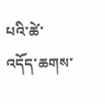པའི་ཚེ་འདོད་ཆགས་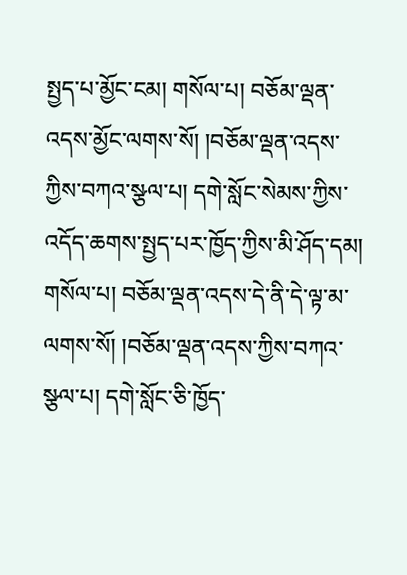སྤྱད་པ་མྱོང་ངམ། གསོལ་པ། བཅོམ་ལྡན་འདས་མྱོང་ལགས་སོ། །བཅོམ་ལྡན་འདས་ཀྱིས་བཀའ་སྩལ་པ། དགེ་སློང་སེམས་ཀྱིས་འདོད་ཆགས་སྤྱད་པར་ཁྱོད་ཀྱིས་མི་ཤོད་དམ། གསོལ་པ། བཅོམ་ལྡན་འདས་དེ་ནི་དེ་ལྟ་མ་ལགས་སོ། །བཅོམ་ལྡན་འདས་ཀྱིས་བཀའ་སྩལ་པ། དགེ་སློང་ཅི་ཁྱོད་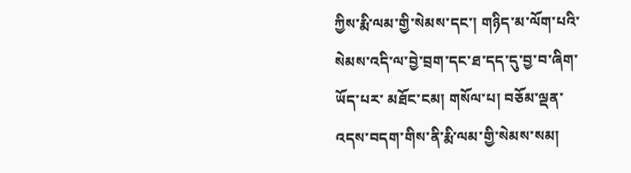ཀྱིས་རྨི་ལམ་གྱི་སེམས་དང་། གཉིད་མ་ལོག་པའི་སེམས་འདི་ལ་བྱེ་བྲག་དང་ཐ་དད་དུ་བྱ་བ་ཞིག་ཡོད་པར་ མཐོང་ངམ། གསོལ་པ། བཅོམ་ལྡན་འདས་བདག་གིས་ནི་རྨི་ལམ་གྱི་སེམས་སམ།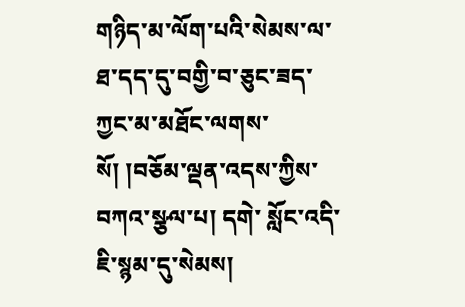གཉིད་མ་ལོག་པའི་སེམས་ལ་ཐ་དད་དུ་བགྱི་བ་ཅུང་ཟད་ཀྱང་མ་མཐོང་ལགས་སོ། །བཅོམ་ལྡན་འདས་ཀྱིས་བཀའ་སྩལ་པ། དགེ་ སློང་འདི་ཇི་སྙམ་དུ་སེམས།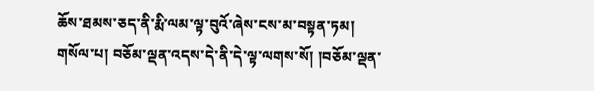ཆོས་ཐམས་ཅད་ནི་རྨི་ལམ་ལྟ་བུའོ་ཞེས་ངས་མ་བསྟན་ཏམ། གསོལ་པ། བཅོམ་ལྡན་འདས་དེ་ནི་དེ་ལྟ་ལགས་སོ། །བཅོམ་ལྡན་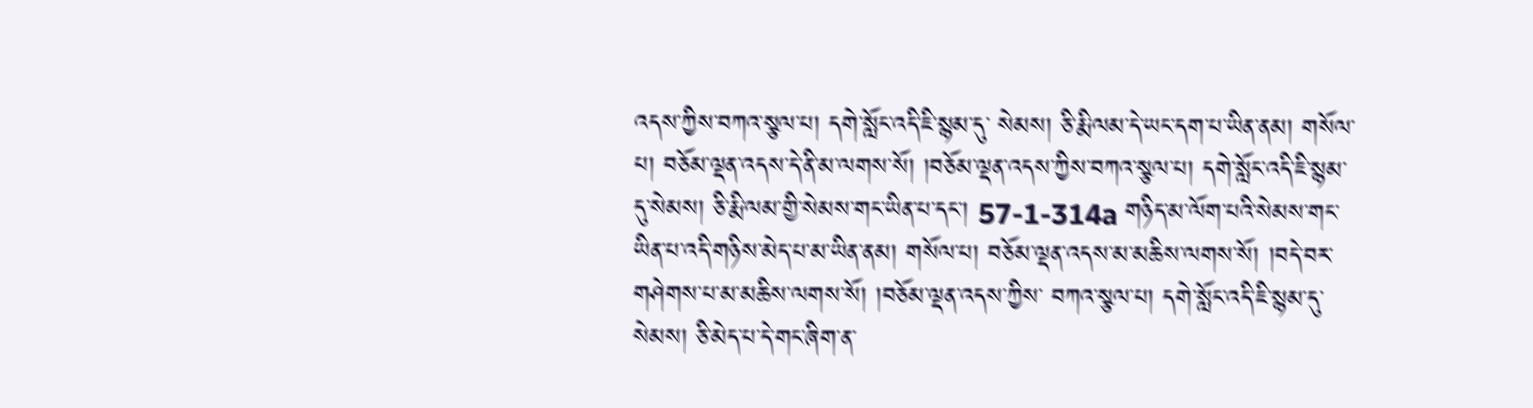འདས་ཀྱིས་བཀའ་སྩལ་པ། དགེ་སློང་འདི་ཇི་སྙམ་དུ་ སེམས། ཅི་རྨི་ལམ་དེ་ཡང་དག་པ་ཡིན་ནམ། གསོལ་པ། བཅོམ་ལྡན་འདས་དེ་ནི་མ་ལགས་སོ། །བཅོམ་ལྡན་འདས་ཀྱིས་བཀའ་སྩལ་པ། དགེ་སློང་འདི་ཇི་སྙམ་དུ་སེམས། ཅི་རྨི་ལམ་གྱི་སེམས་གང་ཡིན་པ་དང་། 57-1-314a གཉིད་མ་ལོག་པའི་སེམས་གང་ཡིན་པ་འདི་གཉིས་མེད་པ་མ་ཡིན་ནམ། གསོལ་པ། བཅོམ་ལྡན་འདས་མ་མཆིས་ལགས་སོ། །བདེ་བར་གཤེགས་པ་མ་མཆིས་ལགས་སོ། །བཅོམ་ལྡན་འདས་ཀྱིས་ བཀའ་སྩལ་པ། དགེ་སློང་འདི་ཇི་སྙམ་དུ་སེམས། ཅི་མེད་པ་དེ་གང་ཞིག་ན་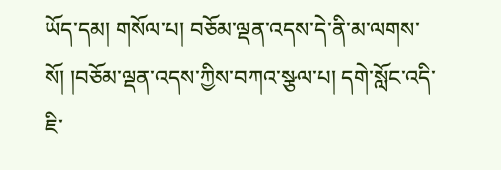ཡོད་དམ། གསོལ་པ། བཅོམ་ལྡན་འདས་དེ་ནི་མ་ལགས་སོ། །བཅོམ་ལྡན་འདས་ཀྱིས་བཀའ་སྩལ་པ། དགེ་སློང་འདི་ཇི་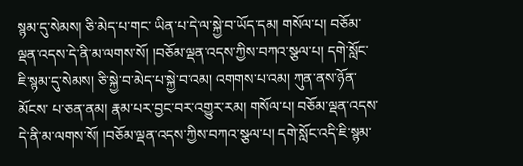སྙམ་དུ་སེམས། ཅི་མེད་པ་གང་ ཡིན་པ་དེ་ལ་སྐྱེ་བ་ཡོད་དམ། གསོལ་པ། བཅོམ་ལྡན་འདས་དེ་ནི་མ་ལགས་སོ། །བཅོམ་ལྡན་འདས་ཀྱིས་བཀའ་སྩལ་པ། དགེ་སློང་ཇི་སྙམ་དུ་སེམས། ཅི་སྐྱེ་བ་མེད་པ་སྐྱེ་བ་འམ། འགགས་པ་འམ། ཀུན་ནས་ཉོན་མོངས་ པ་ཅན་ནམ། རྣམ་པར་བྱང་བར་འགྱུར་རམ། གསོལ་པ། བཅོམ་ལྡན་འདས་དེ་ནི་མ་ལགས་སོ། །བཅོམ་ལྡན་འདས་ཀྱིས་བཀའ་སྩལ་པ། དགེ་སློང་འདི་ཇི་སྙམ་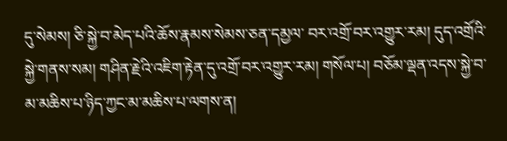དུ་སེམས། ཅི་སྐྱེ་བ་མེད་པའི་ཆོས་རྣམས་སེམས་ཅན་དམྱལ་ བར་འགྲོ་བར་འགྱུར་རམ། དུད་འགྲོའི་སྐྱེ་གནས་སམ། གཤིན་རྗེའི་འཇིག་རྟེན་དུ་འགྲོ་བར་འགྱུར་རམ། གསོལ་པ། བཅོམ་ལྡན་འདས་སྐྱེ་བ་མ་མཆིས་པ་ཉིད་ཀྱང་མ་མཆིས་པ་ལགས་ན།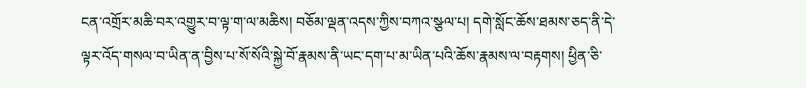ངན་འགྲོར་མཆི་བར་འགྱུར་བ་ལྟ་ག་ལ་མཆིས། བཅོམ་ལྡན་འདས་ཀྱིས་བཀའ་སྩལ་པ། དགེ་སློང་ཆོས་ཐམས་ཅད་ནི་དེ་ལྟར་འོད་གསལ་བ་ཡིན་ན་བྱིས་པ་སོ་སོའི་སྐྱེ་བོ་རྣམས་ནི་ཡང་དག་པ་མ་ཡིན་པའི་ཆོས་རྣམས་ལ་བརྟགས། ཕྱིན་ཅི་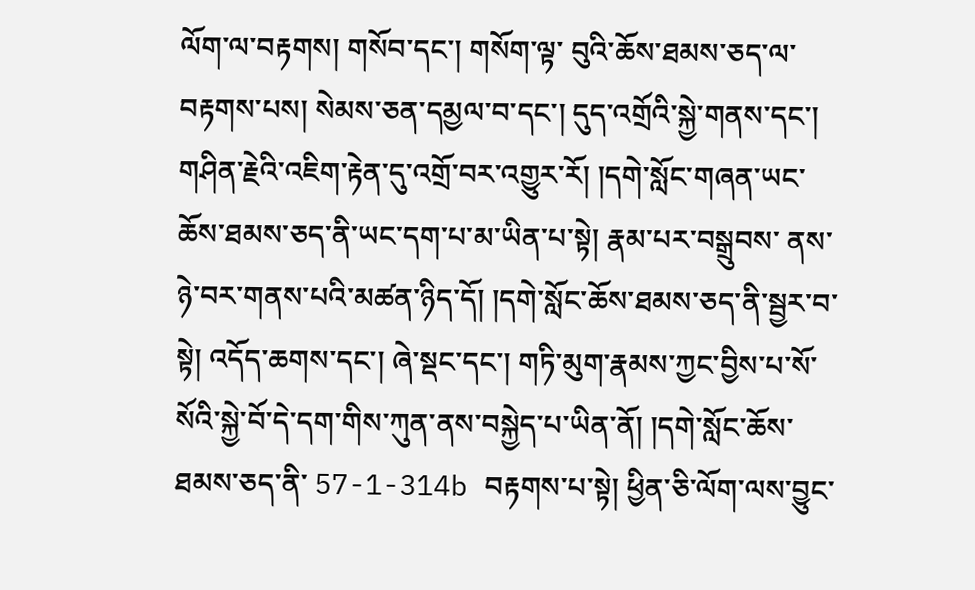ལོག་ལ་བརྟགས། གསོབ་དང་། གསོག་ལྟ་ བུའི་ཆོས་ཐམས་ཅད་ལ་བརྟགས་པས། སེམས་ཅན་དམྱལ་བ་དང་། དུད་འགྲོའི་སྐྱེ་གནས་དང་། གཤིན་རྗེའི་འཇིག་རྟེན་དུ་འགྲོ་བར་འགྱུར་རོ། །དགེ་སློང་གཞན་ཡང་ཆོས་ཐམས་ཅད་ནི་ཡང་དག་པ་མ་ཡིན་པ་སྟེ། རྣམ་པར་བསྒྲུབས་ ནས་ཉེ་བར་གནས་པའི་མཚན་ཉིད་དོ། །དགེ་སློང་ཆོས་ཐམས་ཅད་ནི་སྦྱར་བ་སྟེ། འདོད་ཆགས་དང་། ཞེ་སྡང་དང་། གཏི་མུག་རྣམས་ཀྱང་བྱིས་པ་སོ་སོའི་སྐྱེ་བོ་དེ་དག་གིས་ཀུན་ནས་བསྐྱེད་པ་ཡིན་ནོ། །དགེ་སློང་ཆོས་ཐམས་ཅད་ནི་ 57-1-314b བརྟགས་པ་སྟེ། ཕྱིན་ཅི་ལོག་ལས་བྱུང་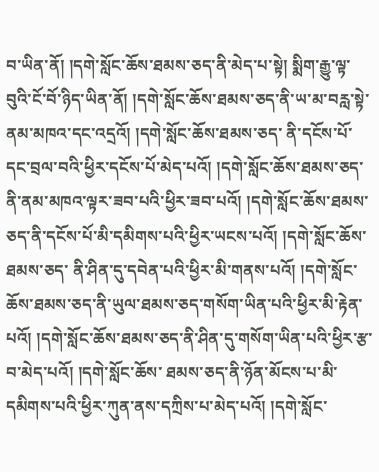བ་ཡིན་ནོ། །དགེ་སློང་ཆོས་ཐམས་ཅད་ནི་མེད་པ་སྟེ། སྨིག་རྒྱུ་ལྟ་བུའི་ངོ་བོ་ཉིད་ཡིན་ནོ། །དགེ་སློང་ཆོས་ཐམས་ཅད་ནི་ཡ་མ་བརླ་སྟེ་ནམ་མཁའ་དང་འདྲའོ། །དགེ་སློང་ཆོས་ཐམས་ཅད་ ནི་དངོས་པོ་དང་བྲལ་བའི་ཕྱིར་དངོས་པོ་མེད་པའོ། །དགེ་སློང་ཆོས་ཐམས་ཅད་ནི་ནམ་མཁའ་ལྟར་ཟབ་པའི་ཕྱིར་ཟབ་པའོ། །དགེ་སློང་ཆོས་ཐམས་ཅད་ནི་དངོས་པོ་མི་དམིགས་པའི་ཕྱིར་ཡངས་པའོ། །དགེ་སློང་ཆོས་ཐམས་ཅད་ ནི་ཤིན་དུ་དབེན་པའི་ཕྱིར་མི་གནས་པའོ། །དགེ་སློང་ཆོས་ཐམས་ཅད་ནི་ཡུལ་ཐམས་ཅད་གསོག་ཡིན་པའི་ཕྱིར་མི་རྟེན་པའོ། །དགེ་སློང་ཆོས་ཐམས་ཅད་ནི་ཤིན་དུ་གསོག་ཡིན་པའི་ཕྱིར་རྩ་བ་མེད་པའོ། །དགེ་སློང་ཆོས་ ཐམས་ཅད་ནི་ཉོན་མོངས་པ་མི་དམིགས་པའི་ཕྱིར་ཀུན་ནས་དཀྲིས་པ་མེད་པའོ། །དགེ་སློང་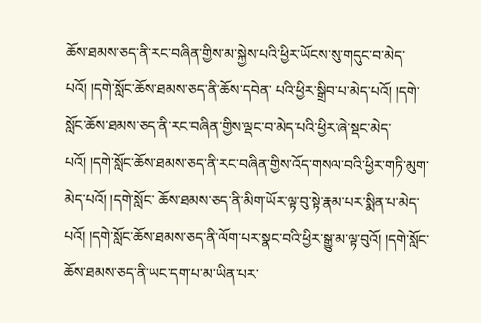ཆོས་ཐམས་ཅད་ནི་རང་བཞིན་གྱིས་མ་སྐྱེས་པའི་ཕྱིར་ཡོངས་སུ་གདུང་བ་མེད་པའོ། །དགེ་སློང་ཆོས་ཐམས་ཅད་ནི་ཆོས་དབེན་ པའི་ཕྱིར་སྒྲིབ་པ་མེད་པའོ། །དགེ་སློང་ཆོས་ཐམས་ཅད་ནི་རང་བཞིན་གྱིས་ལྡང་བ་མེད་པའི་ཕྱིར་ཞེ་སྡང་མེད་པའོ། །དགེ་སློང་ཆོས་ཐམས་ཅད་ནི་རང་བཞིན་གྱིས་འོད་གསལ་བའི་ཕྱིར་གཏི་མུག་མེད་པའོ། །དགེ་སློང་ ཆོས་ཐམས་ཅད་ནི་མིག་ཡོར་ལྟ་བུ་སྟེ་རྣམ་པར་སྨིན་པ་མེད་པའོ། །དགེ་སློང་ཆོས་ཐམས་ཅད་ནི་ལོག་པར་སྣང་བའི་ཕྱིར་སྒྱུ་མ་ལྟ་བུའོ། །དགེ་སློང་ཆོས་ཐམས་ཅད་ནི་ཡང་དག་པ་མ་ཡིན་པར་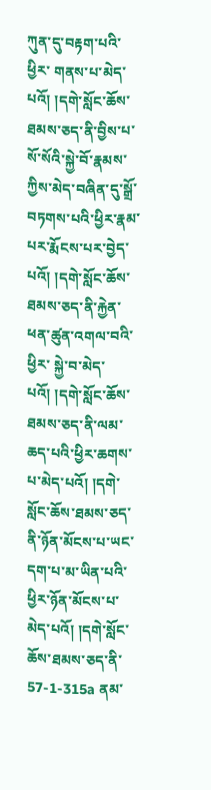ཀུན་དུ་བརྟག་པའི་ཕྱིར་ གནས་པ་མེད་པའོ། །དགེ་སློང་ཆོས་ཐམས་ཅད་ནི་བྱིས་པ་སོ་སོའི་སྐྱེ་བོ་རྣམས་ཀྱིས་མེད་བཞིན་དུ་སྒྲོ་བཏགས་པའི་ཕྱིར་རྣམ་པར་རྨོངས་པར་བྱེད་པའོ། །དགེ་སློང་ཆོས་ཐམས་ཅད་ནི་རྐྱེན་ཕན་ཚུན་འགལ་བའི་ཕྱིར་ སྐྱེ་བ་མེད་པའོ། །དགེ་སློང་ཆོས་ཐམས་ཅད་ནི་ལམ་ཆད་པའི་ཕྱིར་ཆགས་པ་མེད་པའོ། །དགེ་སློང་ཆོས་ཐམས་ཅད་ནི་ཉོན་མོངས་པ་ཡང་དག་པ་མ་ཡིན་པའི་ཕྱིར་ཉོན་མོངས་པ་མེད་པའོ། །དགེ་སློང་ཆོས་ཐམས་ཅད་ནི་ 57-1-315a ནམ་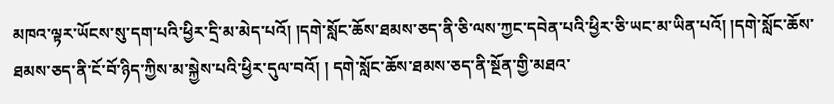མཁའ་ལྟར་ཡོངས་སུ་དག་པའི་ཕྱིར་དྲི་མ་མེད་པའོ། །དགེ་སློང་ཆོས་ཐམས་ཅད་ནི་ཅི་ལས་ཀྱང་དབེན་པའི་ཕྱིར་ཅི་ཡང་མ་ཡིན་པའོ། །དགེ་སློང་ཆོས་ཐམས་ཅད་ནི་ངོ་བོ་ཉིད་ཀྱིས་མ་སྐྱེས་པའི་ཕྱིར་དུལ་བའོ། ། དགེ་སློང་ཆོས་ཐམས་ཅད་ནི་སྔོན་གྱི་མཐའ་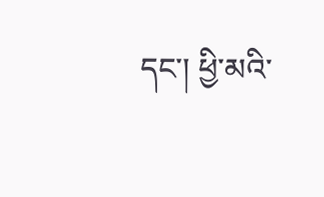དང་། ཕྱི་མའི་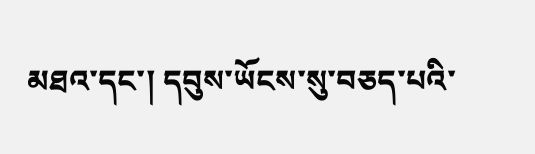མཐའ་དང་། དབུས་ཡོངས་སུ་བཅད་པའི་